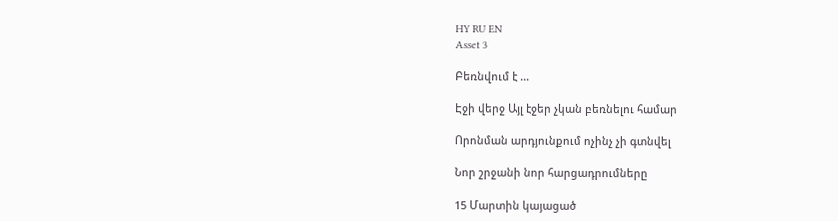HY RU EN
Asset 3

Բեռնվում է ...

Էջի վերջ Այլ էջեր չկան բեռնելու համար

Որոնման արդյունքում ոչինչ չի գտնվել

Նոր շրջանի նոր հարցադրումները

15 Մարտին կայացած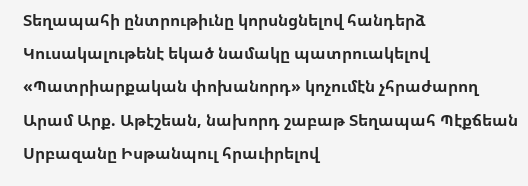Տեղապահի ընտրութիւնը կորսնցնելով հանդերձ Կուսակալութենէ եկած նամակը պատրուակելով «Պատրիարքական փոխանորդ» կոչումէն չհրաժարող Արամ Արք. Աթէշեան, նախորդ շաբաթ Տեղապահ Պէքճեան Սրբազանը Իսթանպուլ հրաւիրելով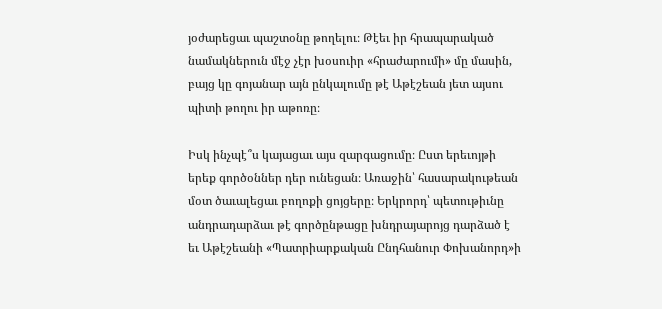յօժարեցաւ պաշտօնը թողելու։ Թէեւ իր հրապարակած նամակներուն մէջ չէր խօսուիր «հրաժարումի» մը մասին, բայց կը գոյանար այն ընկալումը թէ Աթէշեան յետ այսու պիտի թողու իր աթոռը։

Իսկ ինչպէ՞ս կայացաւ այս զարգացումը։ Ըստ երեւոյթի երեք գործօններ դեր ունեցան։ Առաջին՝ հասարակութեան մօտ ծաւալեցաւ բողոքի ցոյցերը։ Երկրորդ՝ պետութիւնը անդրադարձաւ թէ գործընթացը խնդրայարոյց դարձած է եւ Աթէշեանի «Պատրիարքական Ընդհանուր Փոխանորդ»ի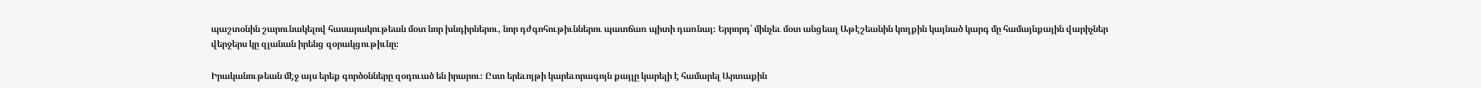պաշտօնին շարունակելով հասարակութեան մօտ նոր խնդիրներու, նոր դժգոհութիւններու պատճառ պիտի դառնայ։ Երրորդ՝ մինչեւ մօտ անցեալ Աթէշեանին կողքին կայնած կարգ մը համայնքային վարիչներ վերջերս կը զլանան իրենց զօրակցութիւնը։

Իրականութեան մէջ այս երեք գործօնները զօդուած են իրարու։ Ըստ երեւոյթի կարեւորագոյն քայլը կարելի է համարել Արտաքին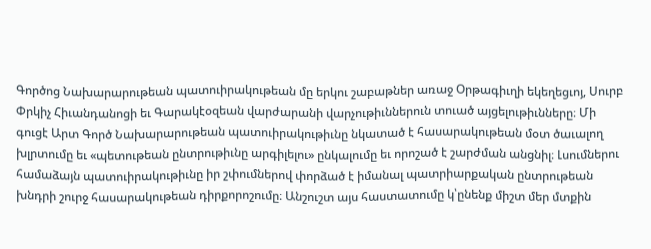Գործոց Նախարարութեան պատուիրակութեան մը երկու շաբաթներ առաջ Օրթագիւղի եկեղեցւոյ, Սուրբ Փրկիչ Հիւանդանոցի եւ Գարակէօզեան վարժարանի վարչութիւններուն տուած այցելութիւնները։ Մի գուցէ Արտ Գործ Նախարարութեան պատուիրակութիւնը նկատած է հասարակութեան մօտ ծաւալող խլրտումը եւ «պետութեան ընտրութիւնը արգիլելու» ընկալումը եւ որոշած է շարժման անցնիլ։ Լսումներու համաձայն պատուիրակութիւնը իր շփումներով փորձած է իմանալ պատրիարքական ընտրութեան խնդրի շուրջ հասարակութեան դիրքորոշումը։ Անշուշտ այս հաստատումը կ՝ընենք միշտ մեր մտքին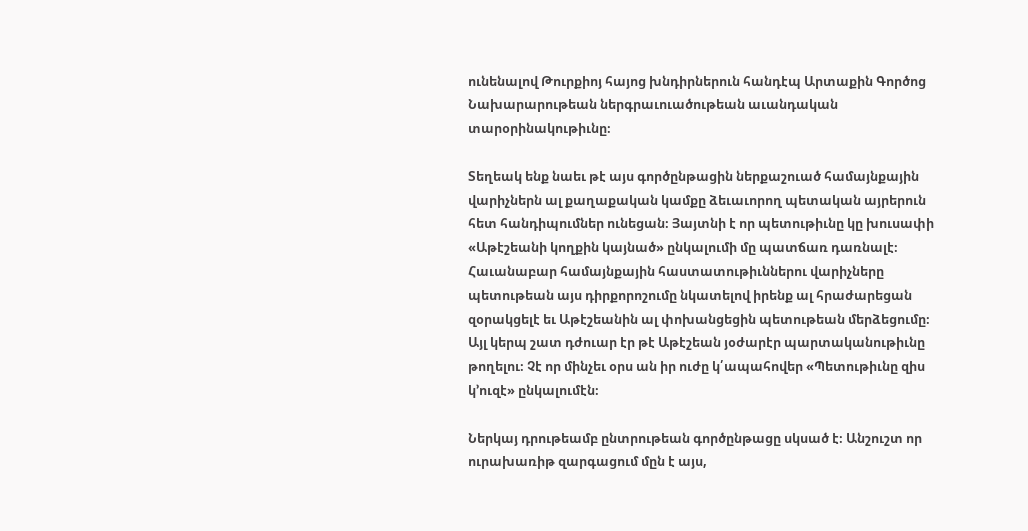ունենալով Թուրքիոյ հայոց խնդիրներուն հանդէպ Արտաքին Գործոց Նախարարութեան ներգրաւուածութեան աւանդական տարօրինակութիւնը։

Տեղեակ ենք նաեւ թէ այս գործընթացին ներքաշուած համայնքային վարիչներն ալ քաղաքական կամքը ձեւաւորող պետական այրերուն հետ հանդիպումներ ունեցան։ Յայտնի է որ պետութիւնը կը խուսափի «Աթէշեանի կողքին կայնած» ընկալումի մը պատճառ դառնալէ։ Հաւանաբար համայնքային հաստատութիւններու վարիչները պետութեան այս դիրքորոշումը նկատելով իրենք ալ հրաժարեցան զօրակցելէ եւ Աթէշեանին ալ փոխանցեցին պետութեան մերձեցումը։ Այլ կերպ շատ դժուար էր թէ Աթէշեան յօժարէր պարտականութիւնը թողելու։ Չէ որ մինչեւ օրս ան իր ուժը կ՛ապահովեր «Պետութիւնը զիս կ՚ուզէ» ընկալումէն։

Ներկայ դրութեամբ ընտրութեան գործընթացը սկսած է։ Անշուշտ որ ուրախառիթ զարգացում մըն է այս,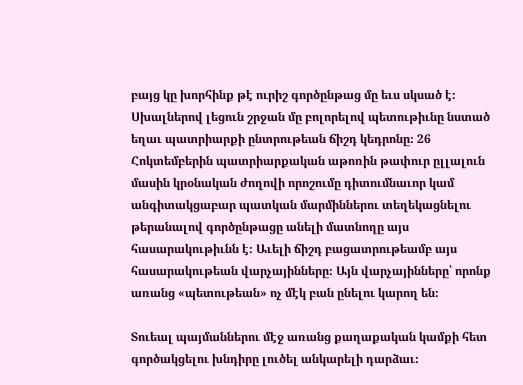բայց կը խորհինք թէ ուրիշ գործընթաց մը եւս սկսած է։ Սխալներով լեցուն շրջան մը բոլորելով պետութիւնը նստած եղաւ պատրիարքի ընտրութեան ճիշդ կեդրոնը։ 26 Հոկտեմբերին պատրիարքական աթոռին թափուր ըլլալուն մասին կրօնական ժողովի որոշումը դիտումնաւոր կամ անգիտակցաբար պատկան մարմիններու տեղեկացնելու թերանալով գործընթացը անելի մատնողը այս հասարակութիւնն է։ Աւելի ճիշդ բացատրութեամբ այս հասարակութեան վարչայինները։ Այն վարչայինները՝ որոնք առանց «պետութեան» ոչ մէկ բան ընելու կարող են։

Տուեալ պայմաններու մէջ առանց քաղաքական կամքի հետ գործակցելու խնդիրը լուծել անկարելի դարձաւ։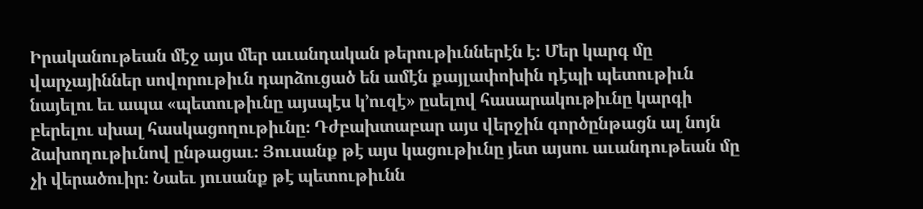Իրականութեան մէջ այս մեր աւանդական թերութիւններէն է։ Մեր կարգ մը վարչայիններ սովորութիւն դարձուցած են ամէն քայլափոխին դէպի պետութիւն նայելու եւ ապա «պետութիւնը այսպէս կ՚ուզէ» ըսելով հասարակութիւնը կարգի բերելու սխալ հասկացողութիւնը։ Դժբախտաբար այս վերջին գործընթացն ալ նոյն ձախողութիւնով ընթացաւ։ Յուսանք թէ այս կացութիւնը յետ այսու աւանդութեան մը չի վերածուիր։ Նաեւ յուսանք թէ պետութիւնն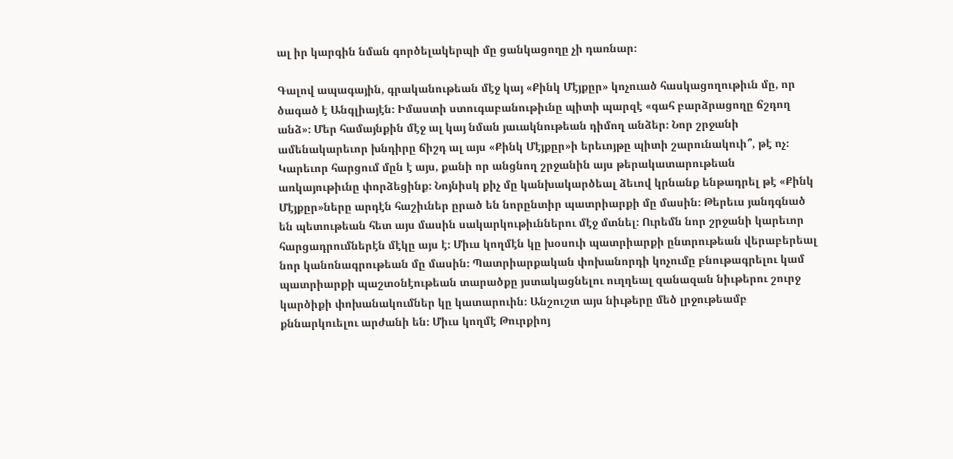ալ իր կարգին նման գործելակերպի մը ցանկացողը չի դառնար։

Գալով ապագային, գրականութեան մէջ կայ «Քինկ Մէյքըր» կոչուած հասկացողութիւն մը, որ ծագած է Անգլիայէն։ Իմաստի ստուգաբանութիւնը պիտի պարզէ «գահ բարձրացողը ճշդող անձ»։ Մեր համայնքին մէջ ալ կայ նման յաւակնութեան դիմող անձեր։ Նոր շրջանի ամենակարեւոր խնդիրը ճիշդ ալ այս «Քինկ Մէյքըր»ի երեւոյթը պիտի շարունակուի՞, թէ ոչ։ Կարեւոր հարցում մըն է այս, քանի որ անցնող շրջանին այս թերակատարութեան առկայութիւնը փորձեցինք։ Նոյնիսկ քիչ մը կանխակարծեալ ձեւով կրնանք ենթադրել թէ «Քինկ Մէյքըր»ները արդէն հաշիւներ ըրած են նորընտիր պատրիարքի մը մասին։ Թերեւս յանդգնած են պետութեան հետ այս մասին սակարկութիւններու մէջ մտնել։ Ուրեմն նոր շրջանի կարեւոր հարցադրումներէն մէկը այս է։ Միւս կողմէն կը խօսուի պատրիարքի ընտրութեան վերաբերեալ նոր կանոնագրութեան մը մասին։ Պատրիարքական փոխանորդի կոչումը բնութագրելու կամ պատրիարքի պաշտօնէութեան տարածքը յստակացնելու ուղղեալ զանազան նիւթերու շուրջ կարծիքի փոխանակումներ կը կատարուին։ Անշուշտ այս նիւթերը մեծ լրջութեամբ քննարկուելու արժանի են։ Միւս կողմէ Թուրքիոյ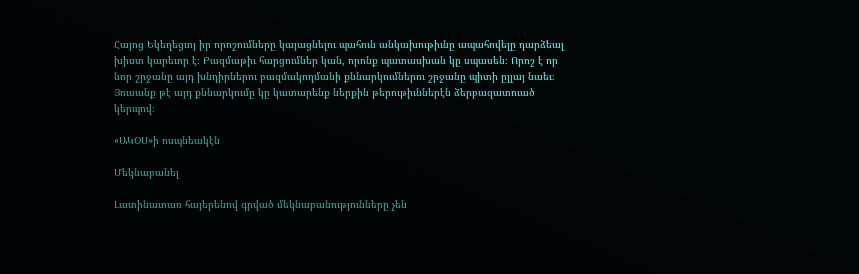Հայոց Եկեղեցւոյ իր որոշումները կայացնելու պահուն անկախութիւնը ապահովելը դարձեալ խիստ կարեւոր է։ Բազմաթիւ հարցումներ կան, որոնք պատասխան կը սպասեն։ Որոշ է որ նոր շրջանը այդ խնդիրներու բազմակողմանի քննարկումներու շրջանը պիտի ըլլայ նաեւ։ Յուսանք թէ այդ քննարկումը կը կատարենք ներքին թերութիւններէն ձերբազատուած կերպով։

«ԱԿՕՍ»ի ոսպնեակէն

Մեկնաբանել

Լատինատառ հայերենով գրված մեկնաբանությունները չեն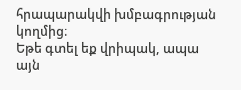հրապարակվի խմբագրության կողմից։
Եթե գտել եք վրիպակ, ապա այն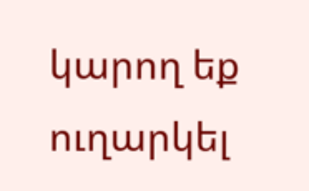կարող եք ուղարկել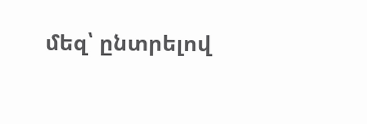մեզ՝ ընտրելով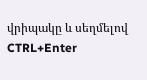վրիպակը և սեղմելով CTRL+Enter